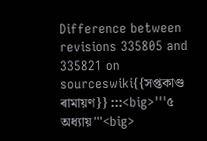Difference between revisions 335805 and 335821 on sourceswiki{{সপ্তকাণ্ড ৰামায়ণ}} :::<big>'''৫ অধ্যায়'''<big>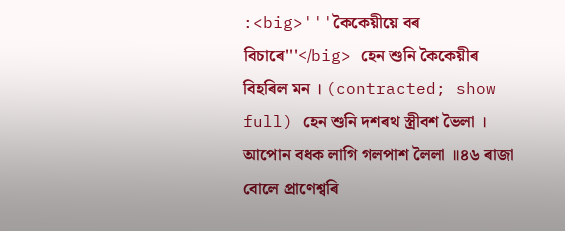:<big>'''কৈকেয়ীয়ে বৰ বিচাৰে'''</big> হেন শুনি কৈকেয়ীৰ বিহৰিল মন । (contracted; show full) হেন শুনি দশৰথ স্ত্ৰীবশ ভৈলা । আপোন বধক লাগি গলপাশ লৈলা ॥৪৬ ৰাজা বোলে প্ৰাণেশ্বৰি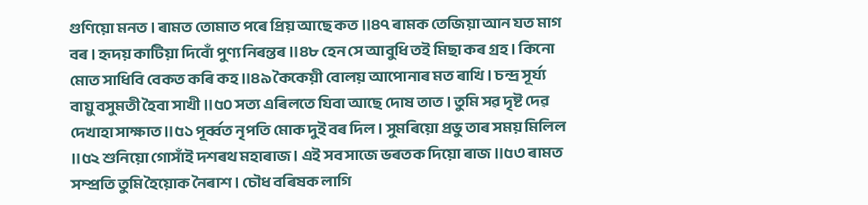গুণিয়ো মনত । ৰামত তোমাত পৰে প্ৰিয় আছে কত ॥৪৭ ৰামক তেজিয়া আন যত মাগ বৰ । হৃদয় কাটিয়া দিবোঁ পুণ্য নিৰন্তৰ ॥৪৮ হেন সে আবুধি তই মিছা কৰ গ্ৰহ । কিনো মোত সাধিবি বেকত কৰি কহ ॥৪৯ কৈকেয়ী বোলয় আপোনাৰ মত ৰাখি । চন্দ্ৰ সূৰ্য্য বায়ু বসুমতী হৈবা সাখী ॥৫০ সত্য এৰিলতে যিবা আছে দোষ তাত । তুমি সৱ দৃষ্ট দেৱ দেখাহা সাক্ষাত ॥৫১ পূৰ্ব্বত নৃপতি মোক দুই বৰ দিল । সুমৰিয়ো প্ৰভু তাৰ সময় মিলিল ॥৫২ শুনিয়ো গোসাঁই দশৰথ মহাৰাজ । এই সব সাজে ভৰতক দিয়ো ৰাজ ॥৫৩ ৰামত সম্প্ৰতি তুমি হৈয়োক নৈৰাশ । চৌধ বৰিষক লাগি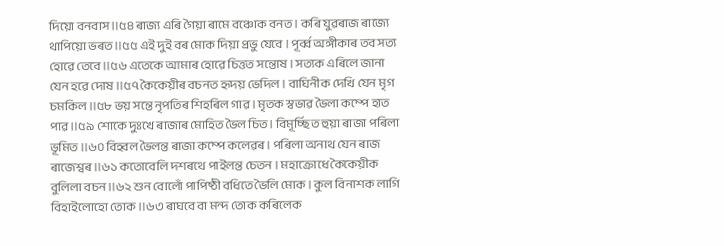দিয়ো বনবাস ॥৫৪ ৰাজ্য এৰি গৈয়া ৰামে বঞ্চোক বনত । কৰি যুৱৰাজ ৰাজ্যে থাপিয়ো ভৰত ॥৫৫ এই দুই বৰ মোক দিয়া প্ৰভু যেবে । পূৰ্ব্ব অঙ্গীকাৰ তব সত্য হোৱে তেবে ॥৫৬ এতেকে আমাৰ হোৱে চিত্তত সন্তোষ । সত্যক এৰিলে জানা যেন হৱে দোষ ॥৫৭ কৈকেয়ীৰ বচনত হৃদয় ভেদিল । বাঘিনীক দেখি যেন মৃগ চমকিল ॥৫৮ ভয় সন্তে নৃপতিৰ শিহৰিল গাৱ । মৃতক স্বভাৱ ভৈলা কম্পে হাত পাৱ ॥৫৯ শোকে দুঃখে ৰাজাৰ মোহিত ভৈল চিত । বিমূৰ্চ্ছিত হুয়া ৰাজা পৰিলা ভূমিত ॥৬০ বিহ্বল ভৈলন্ত ৰাজা কম্পে কলেৱৰ । পৰিলা অনাথ যেন ৰাজ ৰাজেশ্বৰ ॥৬১ কতোবেলি দশৰথে পাইলন্ত চেতন । মহাক্ৰোধে কৈকেয়ীক বুলিলা বচন ॥৬২ শুন বোলোঁ পাপিষ্ঠী বধিতে ভৈলি মোক । কুল বিনাশক লাগি বিহাইলোহো তোক ॥৬৩ ৰাঘবে বা মন্দ তোক কৰিলেক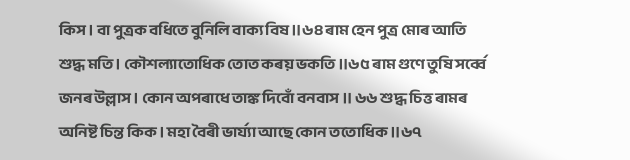কিস । বা পুত্ৰক বধিতে বুনিলি বাক্য বিষ ॥৬৪ ৰাম হেন পুত্ৰ মোৰ আতি শুদ্ধ মতি । কৌশল্যাতোধিক তোত কৰয় ভকতি ॥৬৫ ৰাম গুণে তুষি সৰ্ব্বে জনৰ উল্লাস । কোন অপৰাধে তাঙ্ক দিবোঁ বনবাস ॥ ৬৬ শুদ্ধ চিত্ত ৰামৰ অনিষ্ট চিন্ত কিক । মহা বৈৰী ভাৰ্য্যা আছে কোন ততোধিক ॥৬৭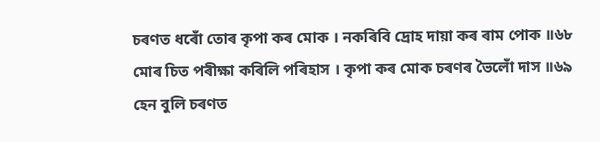চৰণত ধৰোঁ তোৰ কৃপা কৰ মোক । নকৰিবি দ্ৰোহ দায়া কৰ ৰাম পোক ॥৬৮ মোৰ চিত পৰীক্ষা কৰিলি পৰিহাস । কৃপা কৰ মোক চৰণৰ ভৈলোঁ দাস ॥৬৯ হেন বুলি চৰণত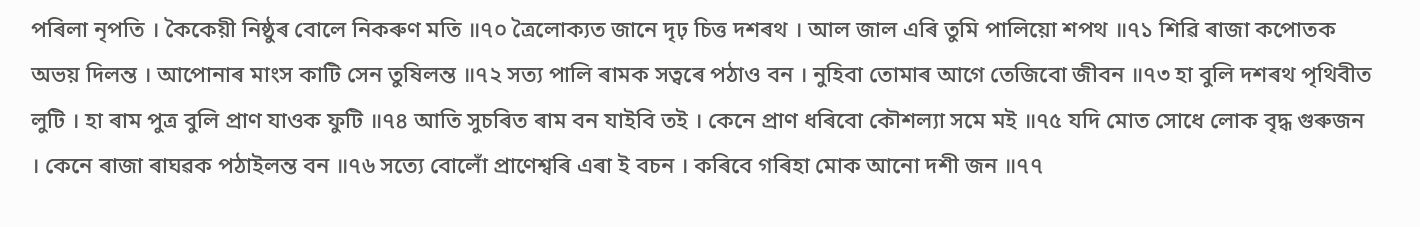পৰিলা নৃপতি । কৈকেয়ী নিষ্ঠুৰ বোলে নিকৰুণ মতি ॥৭০ ত্ৰৈলোক্যত জানে দৃঢ় চিত্ত দশৰথ । আল জাল এৰি তুমি পালিয়ো শপথ ॥৭১ শিৱি ৰাজা কপোতক অভয় দিলন্ত । আপোনাৰ মাংস কাটি সেন তুষিলন্ত ॥৭২ সত্য পালি ৰামক সত্বৰে পঠাও বন । নুহিবা তোমাৰ আগে তেজিবো জীবন ॥৭৩ হা বুলি দশৰথ পৃথিবীত লুটি । হা ৰাম পুত্ৰ বুলি প্ৰাণ যাওক ফুটি ॥৭৪ আতি সুচৰিত ৰাম বন যাইবি তই । কেনে প্ৰাণ ধৰিবো কৌশল্যা সমে মই ॥৭৫ যদি মোত সোধে লোক বৃদ্ধ গুৰুজন । কেনে ৰাজা ৰাঘৱক পঠাইলন্ত বন ॥৭৬ সত্যে বোলোঁ প্ৰাণেশ্বৰি এৰা ই বচন । কৰিবে গৰিহা মোক আনো দশী জন ॥৭৭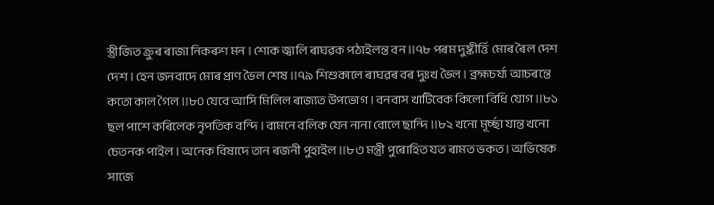স্ত্ৰীজিত ক্ৰুৰ ৰাজা নিকৰুণ মন । শোক জ্বালি ৰাঘৱক পঠাইলন্ত বন ॥৭৮ পৰম দুষ্কীৰ্ত্তি মোৰ ৰৈল দেশ দেশ । হেন জনবাদে মোৰ প্ৰাণ ভৈল শেষ ॥৭৯ শিশুকালে ৰাঘৱৰ বৰ দুঃখ ভৈল । ব্ৰহ্মচৰ্য্য আচৰন্তে কতো কাল গৈল ॥৮০ যেবে আসি মিলিল ৰাজ্যত উপভোগ । বনবাস খাটিবেক কিলো বিধি যোগ ॥৮১ ছল পাশে কৰিলেক নৃপতিক বন্দি । বামনে বলিক যেন নানা বোলে ছান্দি ॥৮২ খনো মূৰ্চ্ছা যান্ত খনো চেতনক পাইল । অনেক বিষাদে তান ৰজনী পুহাইল ॥৮৩ মন্ত্ৰী পুৰোহিত যত ৰামত ভকত । অভিষেক সাজে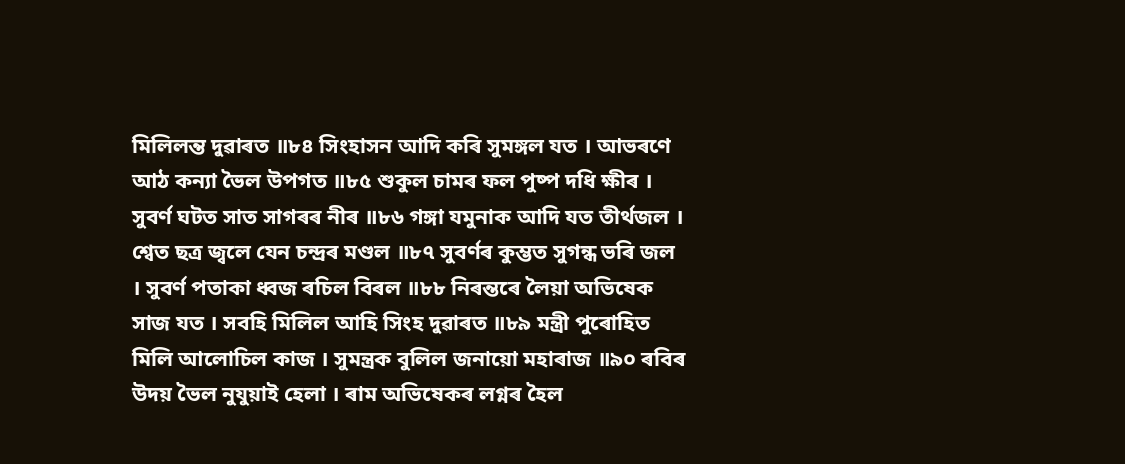মিলিলন্ত দুৱাৰত ॥৮৪ সিংহাসন আদি কৰি সুমঙ্গল যত । আভৰণে আঠ কন্যা ভৈল উপগত ॥৮৫ শুকুল চামৰ ফল পুষ্প দধি ক্ষীৰ । সুবৰ্ণ ঘটত সাত সাগৰৰ নীৰ ॥৮৬ গঙ্গা যমুনাক আদি যত তীৰ্থজল । শ্বেত ছত্ৰ জ্বলে যেন চন্দ্ৰৰ মণ্ডল ॥৮৭ সুবৰ্ণৰ কুম্ভত সুগন্ধ ভৰি জল । সুবৰ্ণ পতাকা ধ্বজ ৰচিল বিৰল ॥৮৮ নিৰন্তৰে লৈয়া অভিষেক সাজ যত । সবহি মিলিল আহি সিংহ দুৱাৰত ॥৮৯ মন্ত্ৰী পুৰোহিত মিলি আলোচিল কাজ । সুমন্ত্ৰক বুলিল জনায়ো মহাৰাজ ॥৯০ ৰবিৰ উদয় ভৈল নুযুয়াই হেলা । ৰাম অভিষেকৰ লগ্নৰ হৈল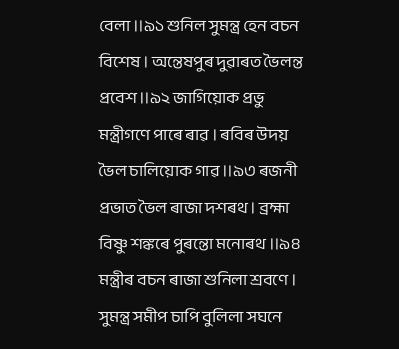বেলা ॥৯১ শুনিল সুমন্ত্ৰ হেন বচন বিশেষ । অন্তেষপুৰ দুৱাৰত ভৈলন্ত প্ৰবেশ ॥৯২ জাগিয়োক প্ৰভু মন্ত্ৰীগণে পাৰে ৰাৱ । ৰবিৰ উদয় ভৈল চালিয়োক গাৱ ॥৯৩ ৰজনী প্ৰভাত ভৈল ৰাজা দশৰথ । ব্ৰহ্মা বিষ্ণু শঙ্কৰে পুৰন্তো মনোৰথ ॥৯৪ মন্ত্ৰীৰ বচন ৰাজা শুনিলা শ্ৰবণে । সুমন্ত্ৰ সমীপ চাপি বুলিলা সঘনে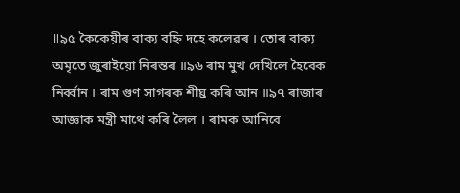॥৯৫ কৈকেয়ীৰ বাক্য বহ্নি দহে কলেৱৰ । তোৰ বাক্য অমৃতে জুৰাইয়ো নিৰন্তৰ ॥৯৬ ৰাম মুখ দেখিলে হৈবেক নিৰ্ব্বান । ৰাম গুণ সাগৰক শীঘ্ৰ কৰি আন ॥৯৭ ৰাজাৰ আজ্ঞাক মন্ত্ৰী মাথে কৰি লৈল । ৰামক আনিবে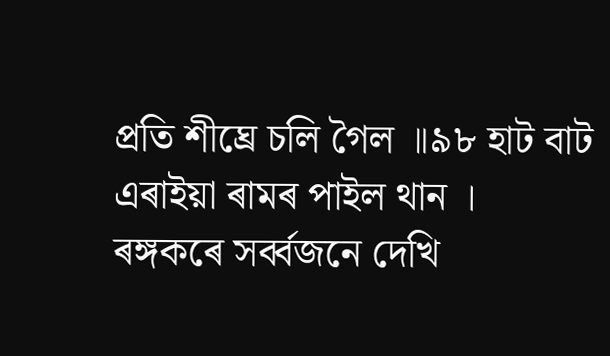প্ৰতি শীঘ্ৰে চলি গৈল ॥৯৮ হাট বাট এৰাইয়া ৰামৰ পাইল থান । ৰঙ্গকৰে সৰ্ব্বজনে দেখি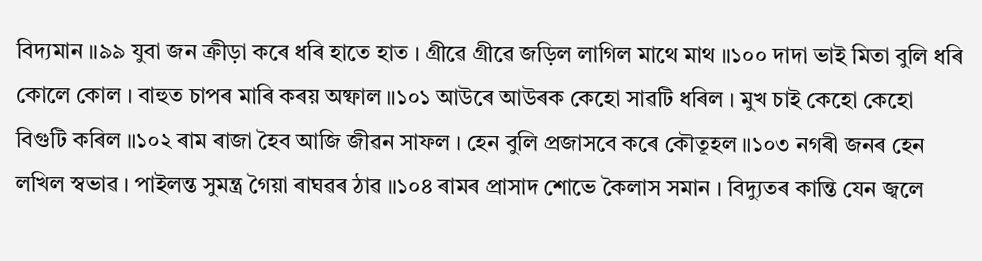বিদ্যমান ॥৯৯ যুবা জন ক্ৰীড়া কৰে ধৰি হাতে হাত । গ্ৰীৱে গ্ৰীৱে জড়িল লাগিল মাথে মাথ ॥১০০ দাদা ভাই মিতা বুলি ধৰি কোলে কোল । বাহুত চাপৰ মাৰি কৰয় অষ্ফাল ॥১০১ আউৰে আউৰক কেহো সাৱটি ধৰিল । মুখ চাই কেহো কেহো বিগুটি কৰিল ॥১০২ ৰাম ৰাজা হৈব আজি জীৱন সাফল । হেন বুলি প্ৰজাসবে কৰে কৌতূহল ॥১০৩ নগৰী জনৰ হেন লখিল স্বভাৱ । পাইলন্ত সুমন্ত্ৰ গৈয়া ৰাঘৱৰ ঠাৱ ॥১০৪ ৰামৰ প্ৰাসাদ শোভে কৈলাস সমান । বিদ্যুতৰ কান্তি যেন জ্বলে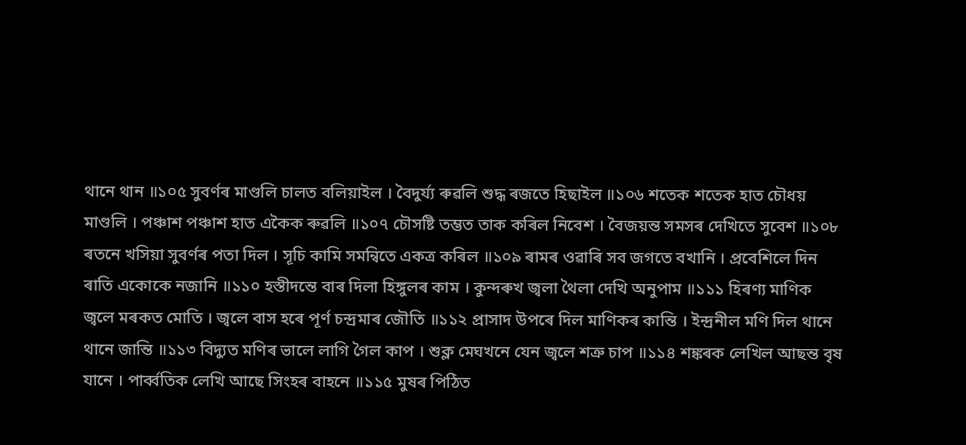থানে থান ॥১০৫ সুবৰ্ণৰ মাণ্ডলি চালত বলিয়াইল । বৈদুৰ্য্য ৰুৱলি শুদ্ধ ৰজতে হিছাইল ॥১০৬ শতেক শতেক হাত চৌধয় মাণ্ডলি । পঞ্চাশ পঞ্চাশ হাত একৈক ৰুৱলি ॥১০৭ চৌসষ্টি তম্ভত তাক কৰিল নিবেশ । বৈজয়ন্ত সমসৰ দেখিতে সুবেশ ॥১০৮ ৰতনে খসিয়া সুবৰ্ণৰ পতা দিল । সূচি কামি সমন্বিতে একত্ৰ কৰিল ॥১০৯ ৰামৰ ওৱাৰি সব জগতে বখানি । প্ৰবেশিলে দিন ৰাতি একোকে নজানি ॥১১০ হস্তীদন্তে বাৰ দিলা হিঙ্গুলৰ কাম । কুন্দৰুখ জ্বলা থৈলা দেখি অনুপাম ॥১১১ হিৰণ্য মাণিক জ্বলে মৰকত মোতি । জ্বলে বাস হৰে পূৰ্ণ চন্দ্ৰমাৰ জৌতি ॥১১২ প্ৰাসাদ উপৰে দিল মাণিকৰ কান্তি । ইন্দ্ৰনীল মণি দিল থানে থানে জান্তি ॥১১৩ বিদ্যুত মণিৰ ভালে লাগি গৈল কাপ । শুক্ল মেঘখনে যেন জ্বলে শত্ৰু চাপ ॥১১৪ শঙ্কৰক লেখিল আছন্ত বৃষ যানে । পাৰ্ব্বতিক লেখি আছে সিংহৰ বাহনে ॥১১৫ মুষৰ পিঠিত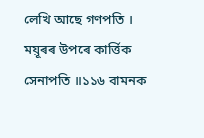লেখি আছে গণপতি । ময়ূৰৰ উপৰে কাৰ্ত্তিক সেনাপতি ॥১১৬ বামনক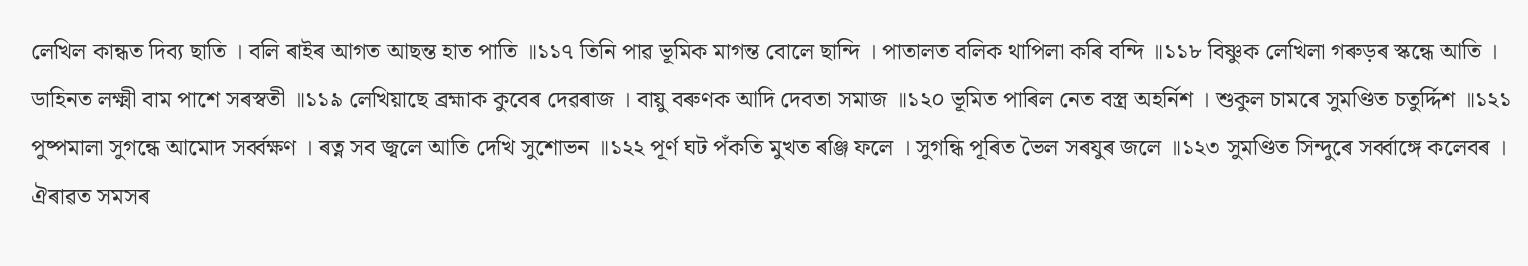লেখিল কান্ধত দিব্য ছাতি । বলি ৰাইৰ আগত আছন্ত হাত পাতি ॥১১৭ তিনি পাৱ ভূমিক মাগন্ত বোলে ছান্দি । পাতালত বলিক থাপিলা কৰি বন্দি ॥১১৮ বিষ্ণুক লেখিলা গৰুড়ৰ স্কন্ধে আতি । ডাহিনত লক্ষ্মী বাম পাশে সৰস্বতী ॥১১৯ লেখিয়াছে ব্ৰহ্মাক কুবেৰ দেৱৰাজ । বায়ু বৰুণক আদি দেবতা সমাজ ॥১২০ ভূমিত পাৰিল নেত বস্ত্ৰ অহৰ্নিশ । শুকুল চামৰে সুমণ্ডিত চতুৰ্দ্দিশ ॥১২১ পুষ্পমালা সুগন্ধে আমোদ সৰ্ব্বক্ষণ । ৰত্ন সব জ্বলে আতি দেখি সুশোভন ॥১২২ পূৰ্ণ ঘট পঁকতি মুখত ৰঞ্জি ফলে । সুগন্ধি পূৰিত ভৈল সৰযুৰ জলে ॥১২৩ সুমণ্ডিত সিন্দুৰে সৰ্ব্বাঙ্গে কলেবৰ । ঐৰাৱত সমসৰ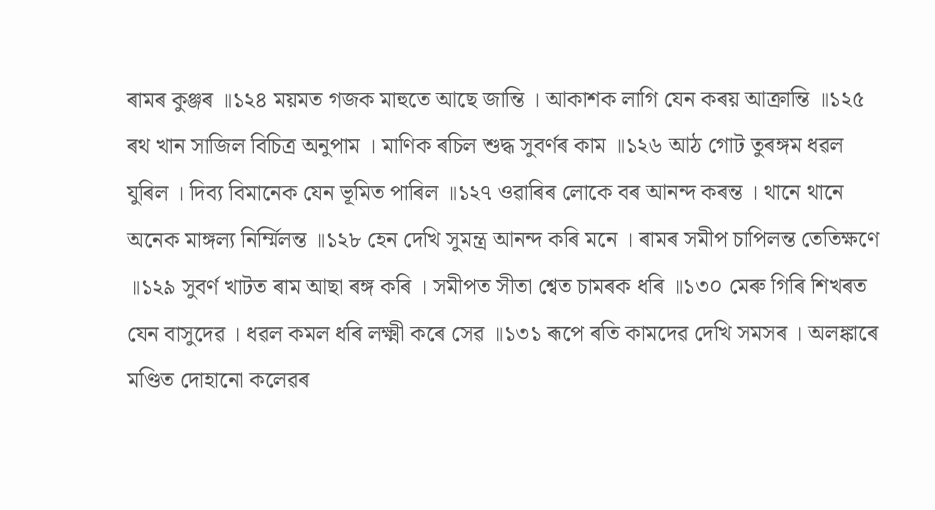ৰামৰ কুঞ্জৰ ॥১২৪ ময়মত গজক মাহুতে আছে জান্তি । আকাশক লাগি যেন কৰয় আক্ৰান্তি ॥১২৫ ৰথ খান সাজিল বিচিত্ৰ অনুপাম । মাণিক ৰচিল শুদ্ধ সুবৰ্ণৰ কাম ॥১২৬ আঠ গোট তুৰঙ্গম ধৱল যুৰিল । দিব্য বিমানেক যেন ভূমিত পাৰিল ॥১২৭ ওৱাৰিৰ লোকে বৰ আনন্দ কৰন্ত । থানে থানে অনেক মাঙ্গল্য নিৰ্ম্মিলন্ত ॥১২৮ হেন দেখি সুমন্ত্ৰ আনন্দ কৰি মনে । ৰামৰ সমীপ চাপিলন্ত তেতিক্ষণে ॥১২৯ সুবৰ্ণ খাটত ৰাম আছা ৰঙ্গ কৰি । সমীপত সীতা শ্বেত চামৰক ধৰি ॥১৩০ মেৰু গিৰি শিখৰত যেন বাসুদেৱ । ধৱল কমল ধৰি লক্ষ্মী কৰে সেৱ ॥১৩১ ৰূপে ৰতি কামদেৱ দেখি সমসৰ । অলঙ্কাৰে মণ্ডিত দোহানো কলেৱৰ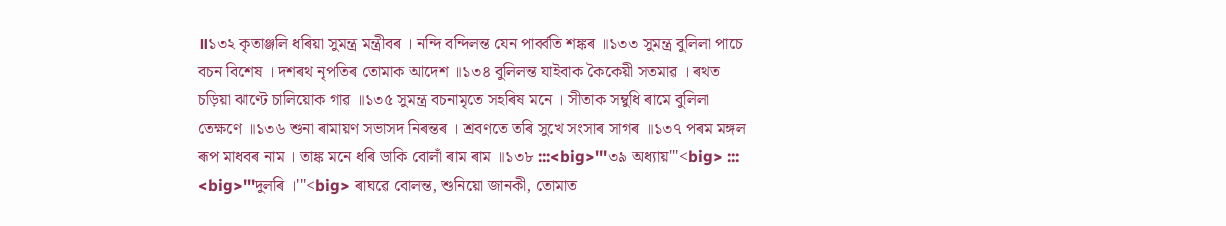॥১৩২ কৃতাঞ্জলি ধৰিয়া সুমন্ত্ৰ মন্ত্ৰীবৰ । নন্দি বন্দিলন্ত যেন পাৰ্ব্বতি শঙ্কৰ ॥১৩৩ সুমন্ত্ৰ বুলিলা পাচে বচন বিশেষ । দশৰথ নৃপতিৰ তোমাক আদেশ ॥১৩৪ বুলিলন্ত যাইবাক কৈকেয়ী সতমাৱ । ৰথত চড়িয়া ঝাণ্টে চালিয়োক গাৱ ॥১৩৫ সুমন্ত্ৰ বচনামৃতে সহৰিষ মনে । সীতাক সম্বুধি ৰামে বুলিলা তেক্ষণে ॥১৩৬ শুনা ৰামায়ণ সভাসদ নিৰন্তৰ । শ্ৰবণতে তৰি সুখে সংসাৰ সাগৰ ॥১৩৭ পৰম মঙ্গল ৰূপ মাধবৰ নাম । তাঙ্ক মনে ধৰি ডাকি বোলাঁ ৰাম ৰাম ॥১৩৮ :::<big>'''৩৯ অধ্যায়'''<big> ::: <big>'''দুলৰি ।'''<big> ৰাঘৱে বোলন্ত, শুনিয়ো জানকী, তোমাত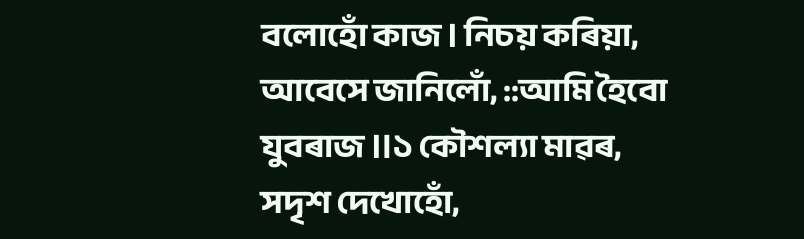বলোহোঁ কাজ । নিচয় কৰিয়া, আবেসে জানিলোঁ, ::আমি হৈবো যুবৰাজ ॥১ কৌশল্যা মাৱৰ, সদৃশ দেখোহোঁ,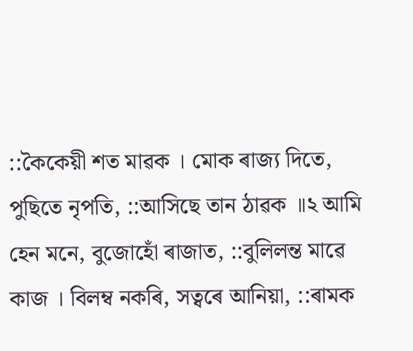::কৈকেয়ী শত মাৱক । মোক ৰাজ্য দিতে, পুছিতে নৃপতি, ::আসিছে তান ঠাৱক ॥২ আমি হেন মনে, বুজোহোঁ ৰাজাত, ::বুলিলন্ত মাৱে কাজ । বিলম্ব নকৰি, সত্বৰে আনিয়া, ::ৰামক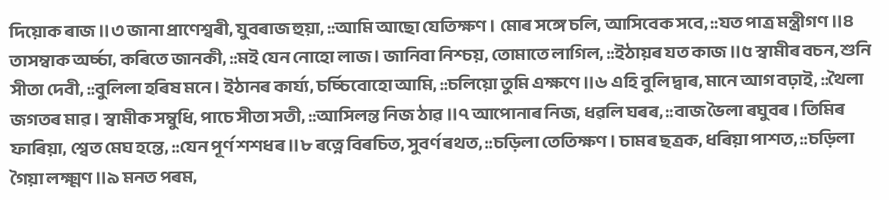দিয়োক ৰাজ ॥৩ জানা প্ৰাণেশ্বৰী, যুবৰাজ হুয়া, ::আমি আছো যেতিক্ষণ । মোৰ সঙ্গে চলি, আসিবেক সবে, ::যত পাত্ৰ মন্ত্ৰীগণ ॥৪ তাসম্বাক অৰ্চ্চা, কৰিতে জানকী, ::মই যেন নোহো লাজ । জানিবা নিশ্চয়, তোমাতে লাগিল, ::ইঠায়ৰ যত কাজ ॥৫ স্বামীৰ বচন, শুনি সীতা দেবী, ::বুলিলা হৰিষ মনে । ইঠানৰ কাৰ্য্য, চৰ্চ্চিবোহো আমি, ::চলিয়ো তুমি এক্ষণে ॥৬ এহি বুলি দ্বাৰ, মানে আগ বঢ়াই, ::থৈলা জগতৰ মাৱ । স্বামীক সম্বুধি, পাচে সীতা সতী, ::আসিলন্ত নিজ ঠাৱ ॥৭ আপোনাৰ নিজ, ধৱলি ঘৰৰ, ::বাজ ভৈলা ৰঘুবৰ । তিমিৰ ফাৰিয়া, শ্বেত মেঘ হন্তে, ::যেন পূৰ্ণ শশধৰ ॥৮ ৰত্নে বিৰচিত, সুবৰ্ণ ৰথত, ::চড়িলা তেতিক্ষণ । চামৰ ছত্ৰক, ধৰিয়া পাশত, ::চড়িলা গৈয়া লক্ষ্মণ ॥৯ মনত পৰম,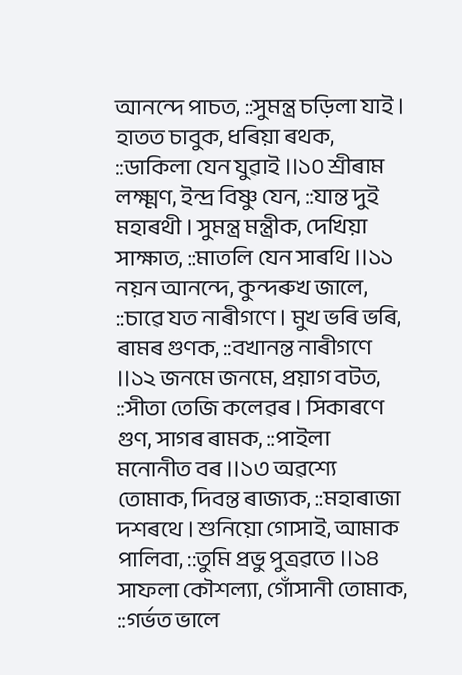আনন্দে পাচত, ::সুমন্ত্ৰ চড়িলা যাই । হাতত চাবুক, ধৰিয়া ৰথক, ::ডাকিলা যেন যুৱাই ॥১০ শ্ৰীৰাম লক্ষ্মণ, ইন্দ্ৰ বিষ্ণু যেন, ::যান্ত দুই মহাৰথী । সুমন্ত্ৰ মন্ত্ৰীক, দেখিয়া সাক্ষাত, ::মাতলি যেন সাৰথি ॥১১ নয়ন আনন্দে, কুন্দৰুখ জালে, ::চাৱে যত নাৰীগণে । মুখ ভৰি ভৰি, ৰামৰ গুণক, ::বখানন্ত নাৰীগণে ॥১২ জনমে জনমে, প্ৰয়াগ বটত, ::সীতা তেজি কলেৱৰ । সিকাৰণে গুণ, সাগৰ ৰামক, ::পাইলা মনোনীত বৰ ॥১৩ অৱশ্যে তোমাক, দিবন্ত ৰাজ্যক, ::মহাৰাজা দশৰথে । শুনিয়ো গোসাই, আমাক পালিবা, ::তুমি প্ৰভু পুত্ৰৱতে ॥১৪ সাফলা কৌশল্যা, গোঁসানী তোমাক, ::গৰ্ভত ভালে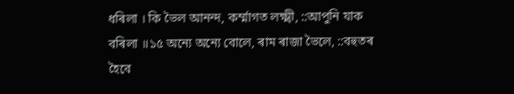ধৰিলা । কি ভৈল আনন্দ, কৰ্ম্মাগত লক্ষ্মী, ::আপুনি যাক বৰিলা ॥১৫ অন্যে অন্যে বোলে, ৰাম ৰাজা ভৈলে, ::বহুতৰ হৈবে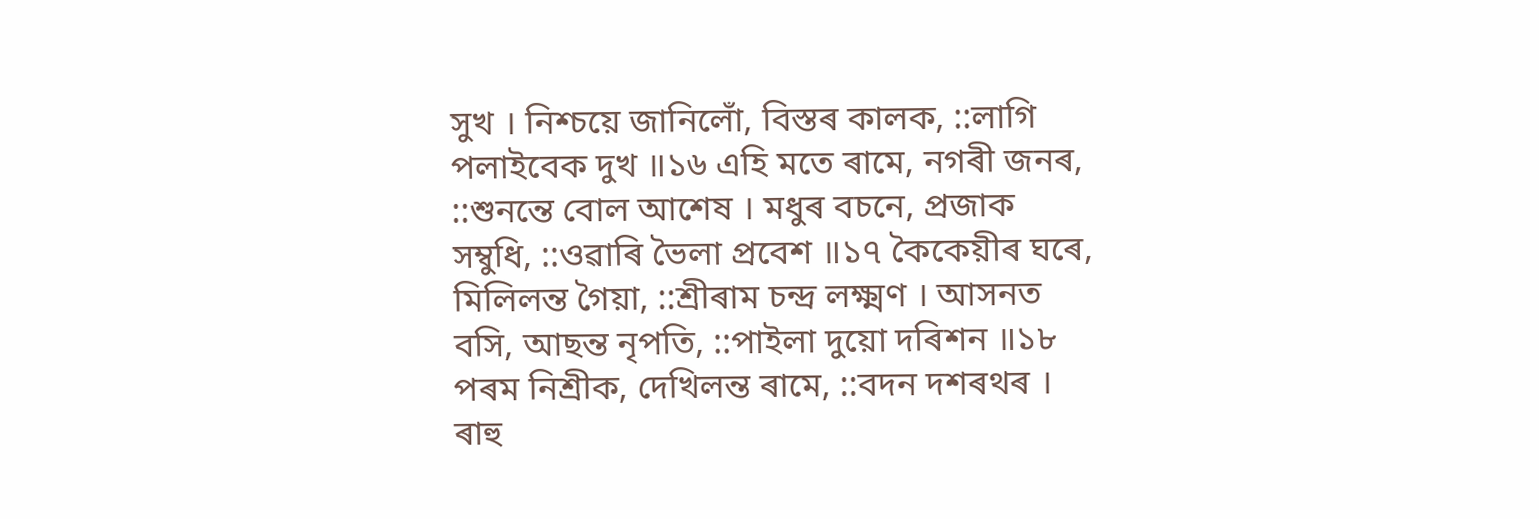সুখ । নিশ্চয়ে জানিলোঁ, বিস্তৰ কালক, ::লাগি পলাইবেক দুখ ॥১৬ এহি মতে ৰামে, নগৰী জনৰ, ::শুনন্তে বোল আশেষ । মধুৰ বচনে, প্ৰজাক সম্বুধি, ::ওৱাৰি ভৈলা প্ৰবেশ ॥১৭ কৈকেয়ীৰ ঘৰে, মিলিলন্ত গৈয়া, ::শ্ৰীৰাম চন্দ্ৰ লক্ষ্মণ । আসনত বসি, আছন্ত নৃপতি, ::পাইলা দুয়ো দৰিশন ॥১৮ পৰম নিশ্ৰীক, দেখিলন্ত ৰামে, ::বদন দশৰথৰ । ৰাহু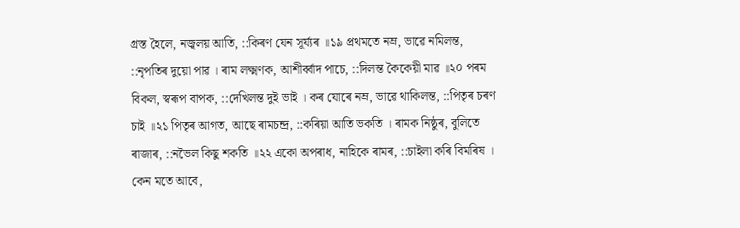গ্ৰস্ত হৈলে, নজ্বলয় আতি, ::কিৰণ যেন সূৰ্য্যৰ ॥১৯ প্ৰথমতে নম্ৰ, ভাৱে নমিলন্ত, ::নৃপতিৰ দুয়ো পাৱ । ৰাম লক্ষ্মণক, আশীৰ্ব্বাদ পাচে, ::দিলন্ত কৈকেয়ী মাৱ ॥২০ পৰম বিকল, স্বৰূপ বাপক, ::দেখিলন্ত দুই ভাই । কৰ যোৰে নম্ৰ, ভাৱে থাকিলন্ত, ::পিতৃৰ চৰণ চাই ॥২১ পিতৃৰ আগত, আছে ৰামচন্দ্ৰ, ::কৰিয়া আতি ভকতি । ৰামক নিষ্ঠুৰ, বুলিতে ৰাজাৰ, ::নভৈল কিছু শকতি ॥২২ একো অপৰাধ, নাহিকে ৰামৰ, ::চাইলা কৰি বিমৰিষ । কেন মতে আবে,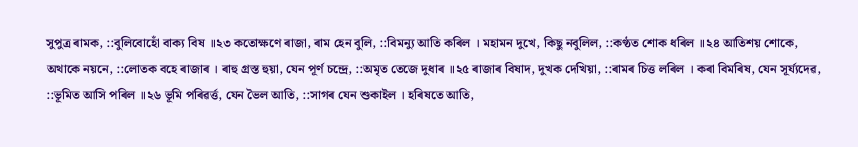সুপুত্ৰ ৰামক, ::বুলিবোহোঁ বাক্য বিষ ॥২৩ কতোক্ষণে ৰাজা, ৰাম হেন বুলি, ::বিমন্যু আতি কৰিল । মহামন দুখে, কিছু নবুলিল, ::কণ্ঠত শোক ধৰিল ॥২৪ আতিশয় শোকে, অথাকে নয়নে, ::লোতক বহে ৰাজাৰ । ৰাহু গ্ৰস্ত হুয়া, যেন পূৰ্ণ চন্দ্ৰে, ::অমৃত তেজে দুধাৰ ॥২৫ ৰাজাৰ বিষাদ, দুখক দেখিয়া, ::ৰামৰ চিত্ত লৰিল । কৰা বিমৰিষ, যেন সূৰ্য্যদেৱ, ::ভূমিত আসি পৰিল ॥২৬ ভূমি পৰিৱৰ্ত্ত, যেন ভৈল আতি, ::সাগৰ যেন শুকাইল । হৰিষতে আতি,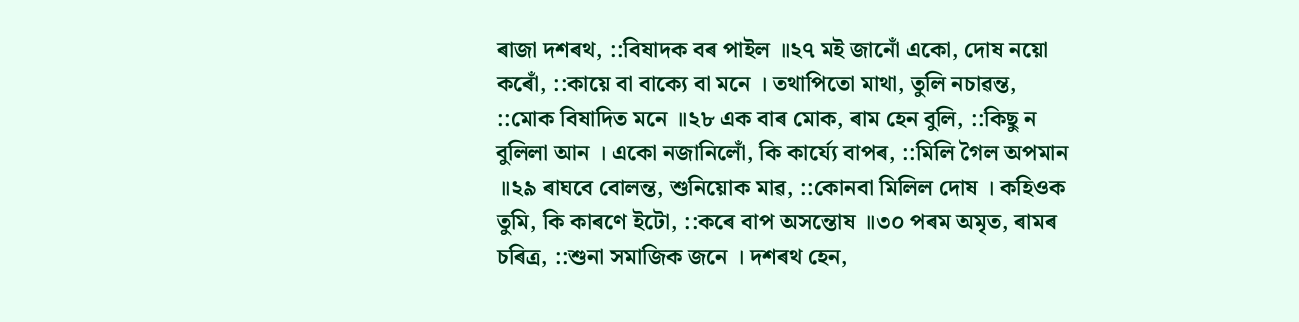ৰাজা দশৰথ, ::বিষাদক বৰ পাইল ॥২৭ মই জানোঁ একো, দোষ নয়ো কৰোঁ, ::কায়ে বা বাক্যে বা মনে । তথাপিতো মাথা, তুলি নচাৱন্ত, ::মোক বিষাদিত মনে ॥২৮ এক বাৰ মোক, ৰাম হেন বুলি, ::কিছু ন বুলিলা আন । একো নজানিলোঁ, কি কাৰ্য্যে বাপৰ, ::মিলি গৈল অপমান ॥২৯ ৰাঘবে বোলন্ত, শুনিয়োক মাৱ, ::কোনবা মিলিল দোষ । কহিওক তুমি, কি কাৰণে ইটো, ::কৰে বাপ অসন্তোষ ॥৩০ পৰম অমৃত, ৰামৰ চৰিত্ৰ, ::শুনা সমাজিক জনে । দশৰথ হেন,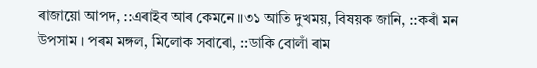ৰাজায়ো আপদ, ::এৰাইব আৰ কেমনে ॥৩১ আতি দুখময়, বিষয়ক জানি, ::কৰাঁ মন উপসাম । পৰম মঙ্গল, মিলোক সবাৰো, ::ডাকি বোলাঁ ৰাম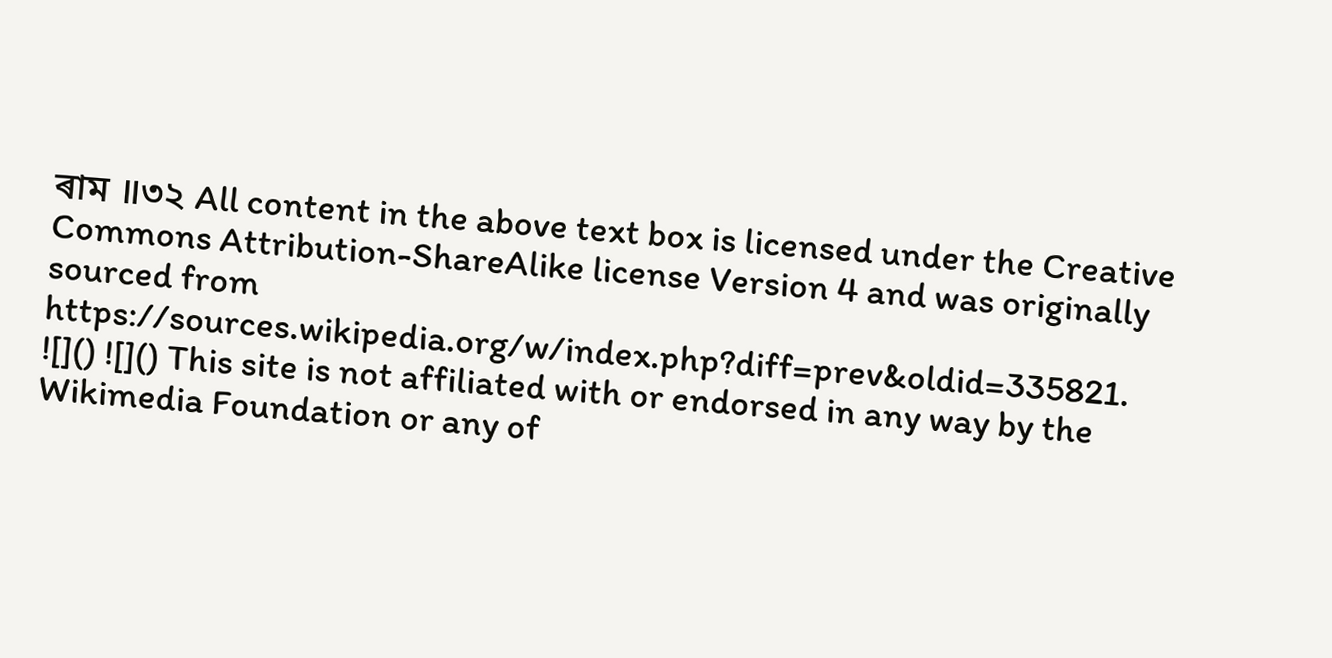ৰাম ॥৩২ All content in the above text box is licensed under the Creative Commons Attribution-ShareAlike license Version 4 and was originally sourced from https://sources.wikipedia.org/w/index.php?diff=prev&oldid=335821.
![]() ![]() This site is not affiliated with or endorsed in any way by the Wikimedia Foundation or any of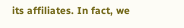its affiliates. In fact, we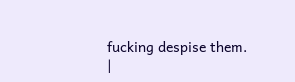fucking despise them.
|